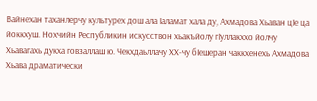Вайнехан таханлерчу культурех дош ала Iаламат хала ду, Ахмадова Хьаван цIе ца йоккхуш. Нохчийн Республикин искусствон хьакъйолу гIуллакххо йолчу Хьавагахь дукха говзаллаш ю. Чекхдаьллачу ХХ-чу бIешеран чаккхенехь Ахмадова Хьава драматически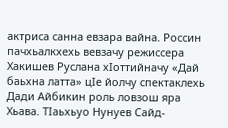актриса санна евзара вайна. Россин пачхьалкхехь вевзачу режиссера Хакишев Руслана хIоттийначу «Дай баьхна латта» цIе йолчу спектаклехь Дади Айбикин роль ловзош яра Хьава. ТIаьхьуо Нунуев Сайд-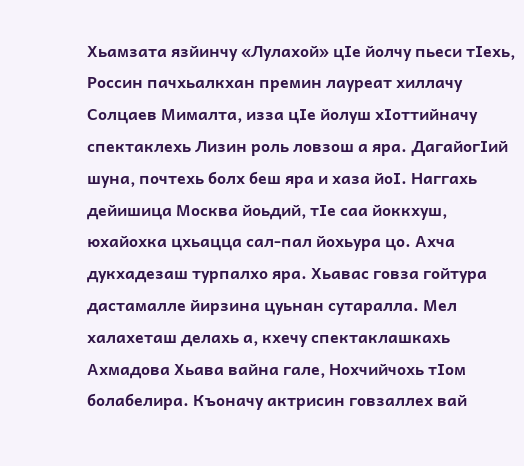Хьамзата язйинчу «Лулахой» цIе йолчу пьеси тIехь, Россин пачхьалкхан премин лауреат хиллачу Солцаев Мималта, изза цIе йолуш хIоттийначу спектаклехь Лизин роль ловзош а яра. ДагайогIий шуна, почтехь болх беш яра и хаза йоI. Наггахь дейишица Москва йоьдий, тIе саа йоккхуш, юхайохка цхьацца сал-пал йохьура цо. Ахча дукхадезаш турпалхо яра. Хьавас говза гойтура дастамалле йирзина цуьнан сутаралла. Мел халахеташ делахь а, кхечу спектаклашкахь Ахмадова Хьава вайна гале, Нохчийчохь тIом болабелира. Къоначу актрисин говзаллех вай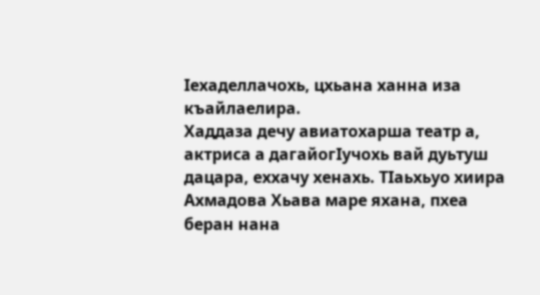Iехаделлачохь, цхьана ханна иза къайлаелира.
Хаддаза дечу авиатохарша театр а, актриса а дагайогIучохь вай дуьтуш дацара, еххачу хенахь. ТIаьхьуо хиира Ахмадова Хьава маре яхана, пхеа беран нана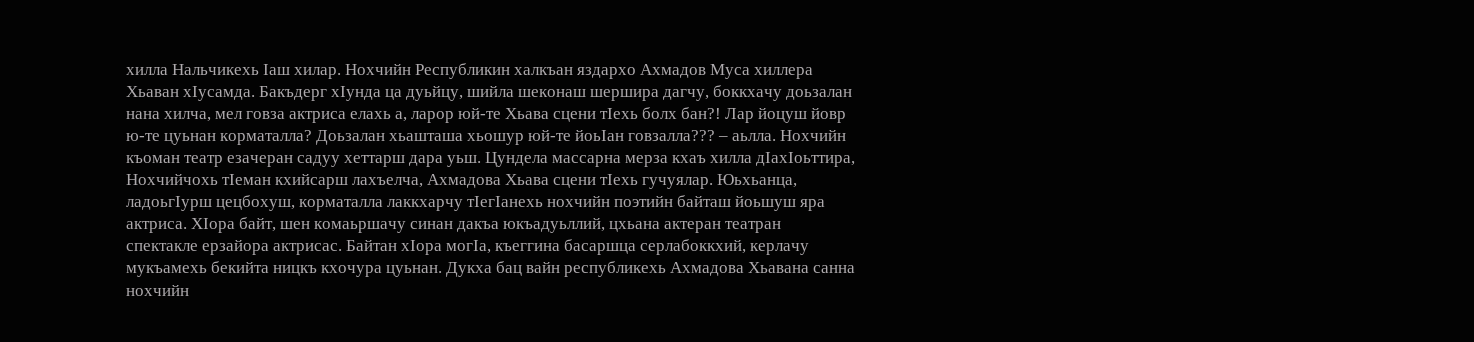хилла Нальчикехь Iаш хилар. Нохчийн Республикин халкъан яздархо Ахмадов Муса хиллера Хьаван хIусамда. Бакъдерг хIунда ца дуьйцу, шийла шеконаш шершира дагчу, боккхачу доьзалан нана хилча, мел говза актриса елахь а, ларор юй-те Хьава сцени тIехь болх бан?! Лар йоцуш йовр ю-те цуьнан корматалла? Доьзалан хьашташа хьошур юй-те йоьIан говзалла??? – аьлла. Нохчийн къоман театр езачеран садуу хеттарш дара уьш. Цундела массарна мерза кхаъ хилла дIахIоьттира, Нохчийчохь тIеман кхийсарш лахъелча, Ахмадова Хьава сцени тIехь гучуялар. Юьхьанца, ладоьгIурш цецбохуш, корматалла лаккхарчу тIегIанехь нохчийн поэтийн байташ йоьшуш яра актриса. ХIора байт, шен комаьршачу синан дакъа юкъадуьллий, цхьана актеран театран спектакле ерзайора актрисас. Байтан хIора могIа, къеггина басаршца серлабоккхий, керлачу мукъамехь бекийта ницкъ кхочура цуьнан. Дукха бац вайн республикехь Ахмадова Хьавана санна нохчийн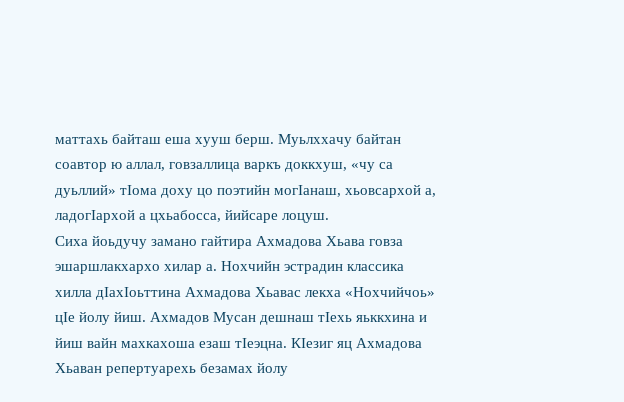маттахь байташ еша хууш берш. Муьлххачу байтан соавтор ю аллал, говзаллица варкъ доккхуш, «чу са дуьллий» тIома доху цо поэтийн могIанаш, хьовсархой а, ладогIархой а цхьабосса, йийсаре лоцуш.
Сиха йоьдучу замано гайтира Ахмадова Хьава говза эшаршлакхархо хилар а. Нохчийн эстрадин классика хилла дIахIоьттина Ахмадова Хьавас лекха «Нохчийчоь» цIе йолу йиш. Ахмадов Мусан дешнаш тIехь яьккхина и йиш вайн махкахоша езаш тIеэцна. КIезиг яц Ахмадова Хьаван репертуарехь безамах йолу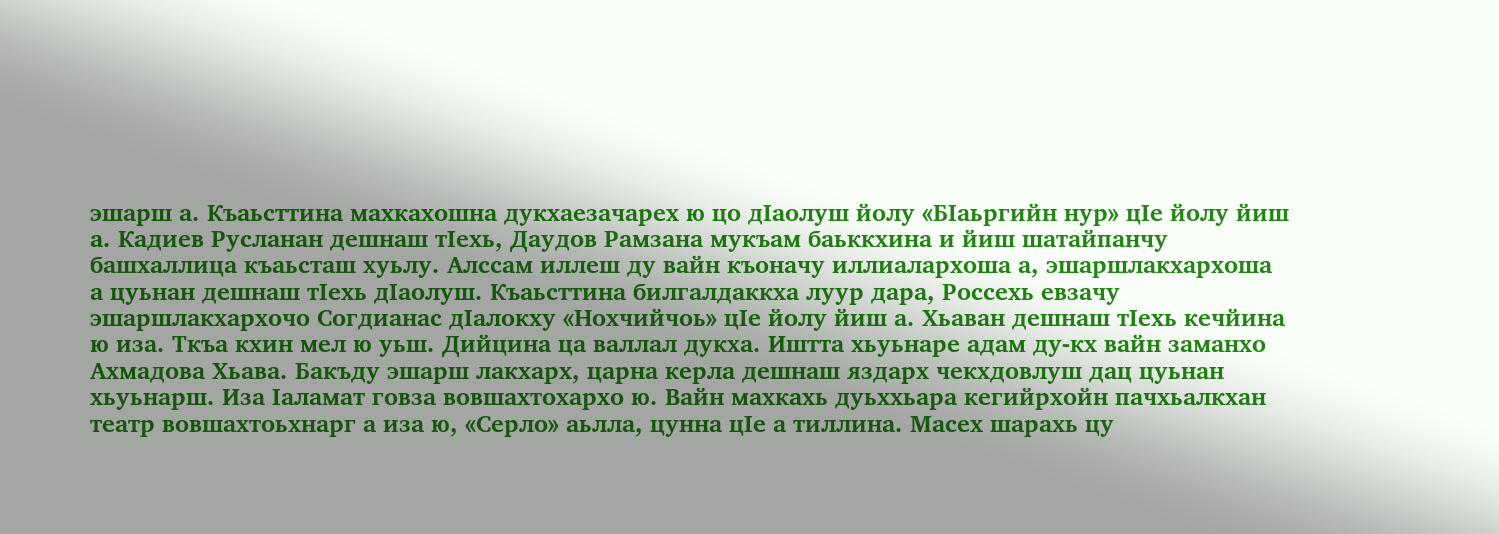эшарш а. Къаьсттина махкахошна дукхаезачарех ю цо дIаолуш йолу «БIаьргийн нур» цIе йолу йиш а. Кадиев Русланан дешнаш тIехь, Даудов Рамзана мукъам баьккхина и йиш шатайпанчу башхаллица къаьсташ хуьлу. Алссам иллеш ду вайн къоначу иллиалархоша а, эшаршлакхархоша а цуьнан дешнаш тIехь дIаолуш. Къаьсттина билгалдаккха луур дара, Россехь евзачу эшаршлакхархочо Согдианас дIалокху «Нохчийчоь» цIе йолу йиш а. Хьаван дешнаш тIехь кечйина ю иза. Ткъа кхин мел ю уьш. Дийцина ца валлал дукха. Иштта хьуьнаре адам ду-кх вайн заманхо Ахмадова Хьава. Бакъду эшарш лакхарх, царна керла дешнаш яздарх чекхдовлуш дац цуьнан хьуьнарш. Иза Iаламат говза вовшахтохархо ю. Вайн махкахь дуьххьара кегийрхойн пачхьалкхан театр вовшахтоьхнарг а иза ю, «Серло» аьлла, цунна цIе а тиллина. Масех шарахь цу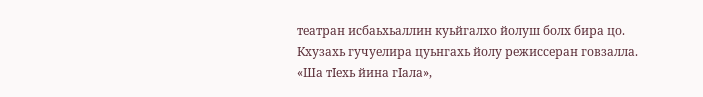театран исбаьхьаллин куьйгалхо йолуш болх бира цо. Кхузахь гучуелира цуьнгахь йолу режиссеран говзалла. «Ша тIехь йина гIала»,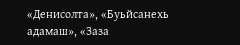«Денисолта», «Буьйсанехь адамаш», «Заза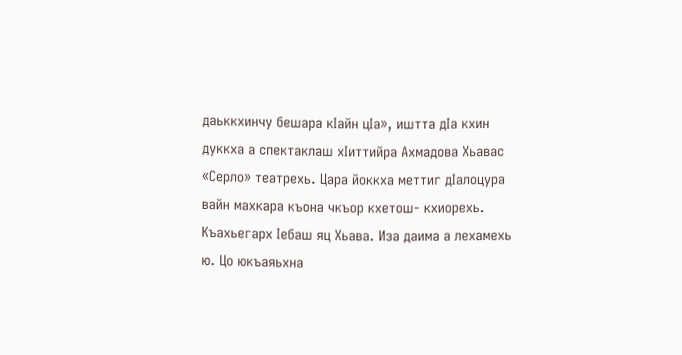даьккхинчу бешара кIайн цIа», иштта дIа кхин дуккха а спектаклаш хIиттийра Ахмадова Хьавас «Серло» театрехь. Цара йоккха меттиг дIалоцура вайн махкара къона чкъор кхетош- кхиорехь.
Къахьегарх Iебаш яц Хьава. Иза даима а лехамехь ю. Цо юкъаяьхна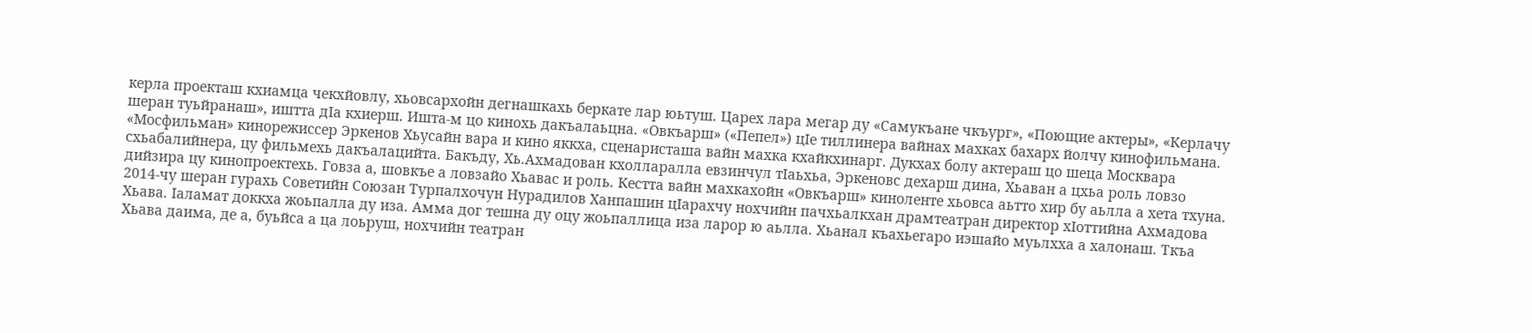керла проекташ кхиамца чекхйовлу, хьовсархойн дегнашкахь беркате лар юьтуш. Царех лара мегар ду «Самукъане чкъург», «Поющие актеры», «Керлачу шеран туьйранаш», иштта дIа кхиерш. Ишта-м цо кинохь дакъалаьцна. «Овкъарш» («Пепел») цIе тиллинера вайнах махках бахарх йолчу кинофильмана. «Мосфильман» кинорежиссер Эркенов Хьусайн вара и кино яккха, сценаристаша вайн махка кхайкхинарг. Дукхах болу актераш цо шеца Москвара схьабалийнера, цу фильмехь дакъалацийта. Бакъду, Хь.Ахмадован кхолларалла евзинчул тIаьхьа, Эркеновс дехарш дина, Хьаван а цхьа роль ловзо дийзира цу кинопроектехь. Говза а, шовкъе а ловзайо Хьавас и роль. Кестта вайн махкахойн «Овкъарш» киноленте хьовса аьтто хир бу аьлла а хета тхуна.
2014-чу шеран гурахь Советийн Союзан Турпалхочун Нурадилов Ханпашин цIарахчу нохчийн пачхьалкхан драмтеатран директор хIоттийна Ахмадова Хьава. Iаламат доккха жоьпалла ду иза. Амма дог тешна ду оцу жоьпаллица иза ларор ю аьлла. Хьанал къахьегаро иэшайо муьлхха а халонаш. Ткъа Хьава даима, де а, буьйса а ца лоьруш, нохчийн театран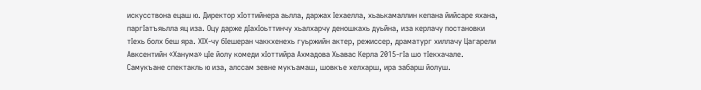искусствона ецаш ю. Директор хIоттийнера аьлла, даржах Iехаелла, хьаькамаллин кепана йийсаре яхана, паргIатъяьлла яц иза. Оцу дарже дIахIоьттинчу хьалхарчу деношкахь дуьйна, иза керлачу постановки тIехь болх беш яра. ХIХ-чу бIешеран чаккхенехь гуьржийн актер, режиссер, драматург хиллачу Цагарели Авксентийн «Ханума» цIе йолу комеди хIоттийра Ахмадова Хьавас Керла 2015-гIа шо тIекхачале. Самукъане спектакль ю иза, алссам зевне мукъамаш, шовкъе хелхарш, ира забарш йолуш.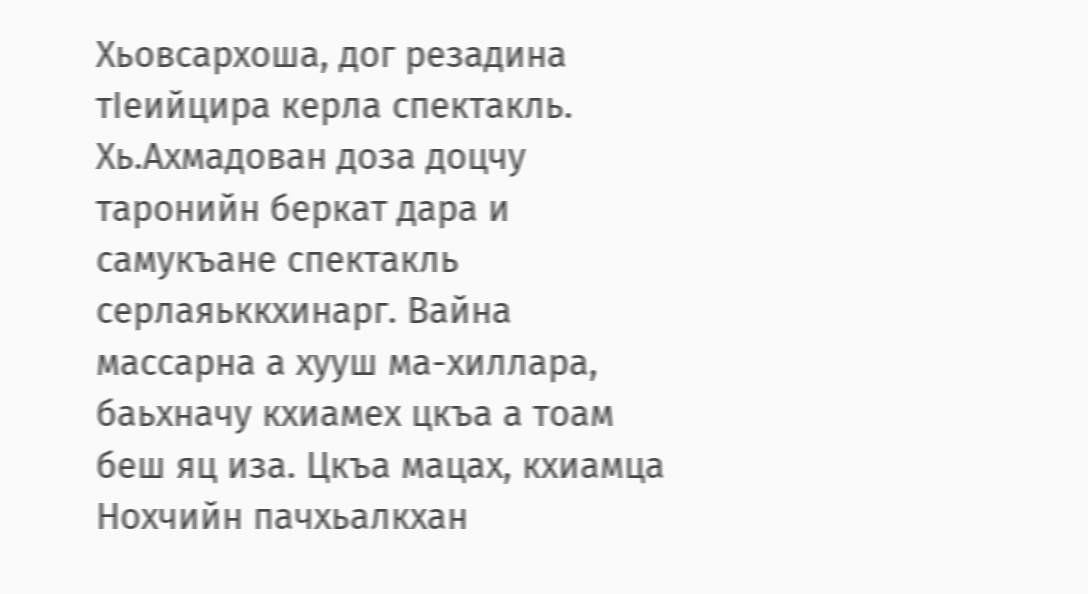Хьовсархоша, дог резадина тIеийцира керла спектакль. Хь.Ахмадован доза доцчу таронийн беркат дара и самукъане спектакль серлаяьккхинарг. Вайна массарна а хууш ма-хиллара, баьхначу кхиамех цкъа а тоам беш яц иза. Цкъа мацах, кхиамца Нохчийн пачхьалкхан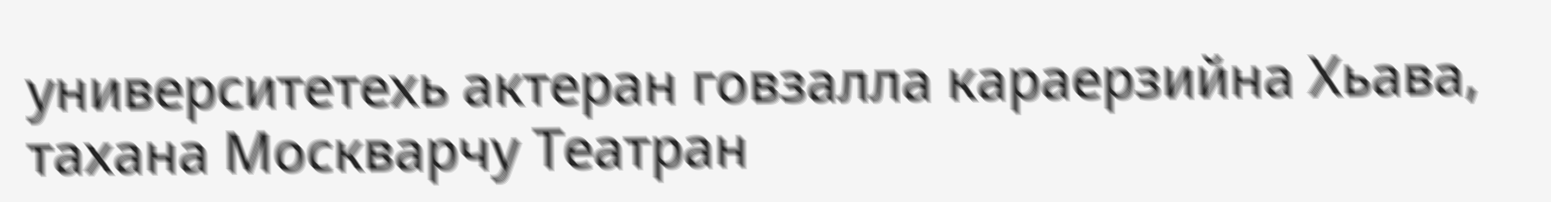университетехь актеран говзалла караерзийна Хьава, тахана Москварчу Театран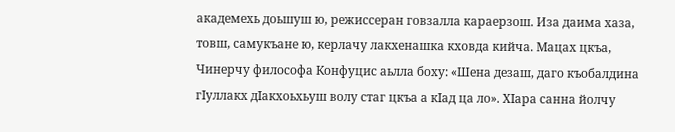академехь доьшуш ю, режиссеран говзалла караерзош. Иза даима хаза, товш, самукъане ю, керлачу лакхенашка кховда кийча. Мацах цкъа, Чинерчу философа Конфуцис аьлла боху: «Шена дезаш, даго къобалдина гIуллакх дIакхоьхьуш волу стаг цкъа а кIад ца ло». ХIара санна йолчу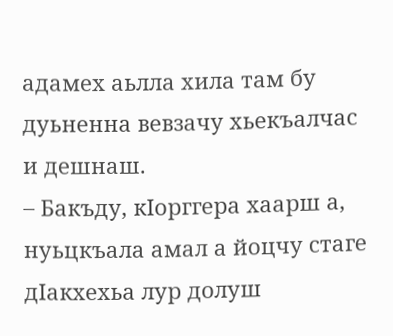адамех аьлла хила там бу дуьненна вевзачу хьекъалчас и дешнаш.
– Бакъду, кIорггера хаарш а, нуьцкъала амал а йоцчу стаге дIакхехьа лур долуш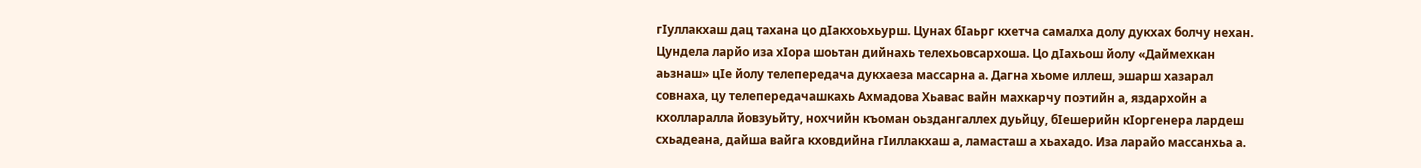гIуллакхаш дац тахана цо дIакхоьхьурш. Цунах бIаьрг кхетча самалха долу дукхах болчу нехан. Цундела ларйо иза хIора шоьтан дийнахь телехьовсархоша. Цо дIахьош йолу «Даймехкан аьзнаш» цIе йолу телепередача дукхаеза массарна а. Дагна хьоме иллеш, эшарш хазарал совнаха, цу телепередачашкахь Ахмадова Хьавас вайн махкарчу поэтийн а, яздархойн а кхолларалла йовзуьйту, нохчийн къоман оьздангаллех дуьйцу, бIешерийн кIоргенера лардеш схьадеана, дайша вайга кховдийна гIиллакхаш а, ламасташ а хьахадо. Иза ларайо массанхьа а.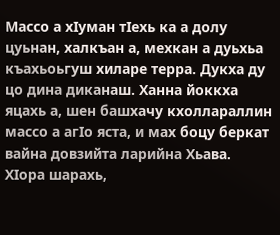Массо а хIуман тIехь ка а долу цуьнан, халкъан а, мехкан а дуьхьа къахьоьгуш хиларе терра. Дукха ду цо дина диканаш. Ханна йоккха яцахь а, шен башхачу кхоллараллин массо а агIо яста, и мах боцу беркат вайна довзийта ларийна Хьава. ХIора шарахь,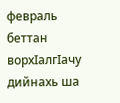февраль беттан ворхIалгIачу дийнахь ша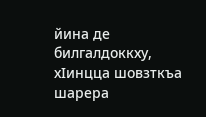йина де билгалдоккху, хIинцца шовзткъа шарера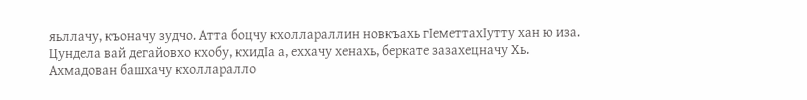яьллачу, къоначу зудчо. Атта боцчу кхоллараллин новкъахь гIеметтахIутту хан ю иза. Цундела вай дегайовхо кхобу, кхидIа а, еххачу хенахь, беркате зазахецначу Хь. Ахмадован башхачу кхолларалло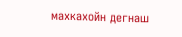махкахойн дегнаш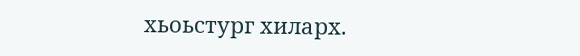хьоьстург хиларх.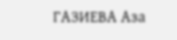ГАЗИЕВА Аза